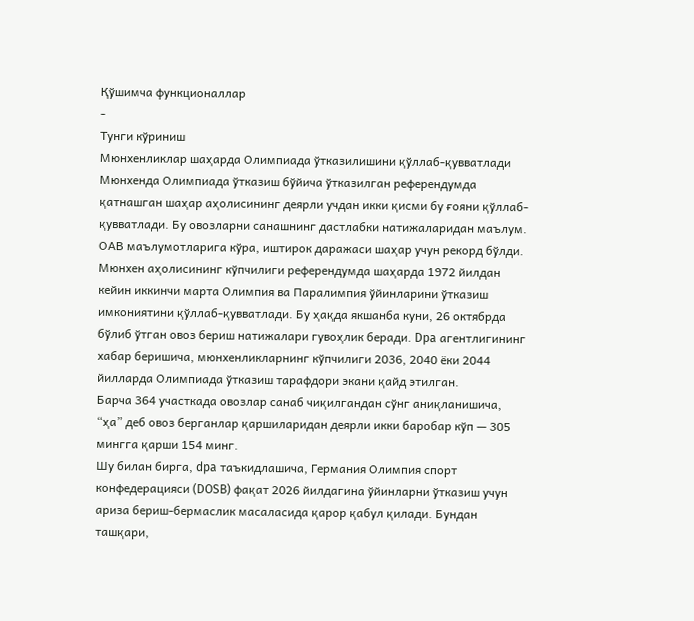Қўшимча функционаллар
-
Тунги кўриниш
Мюнхенликлар шаҳарда Олимпиада ўтказилишини қўллаб-қувватлади
Мюнхенда Олимпиада ўтказиш бўйича ўтказилган референдумда қатнашган шаҳар аҳолисининг деярли учдан икки қисми бу ғояни қўллаб-қувватлади. Бу овозларни санашнинг дастлабки натижаларидан маълум. ОАВ маълумотларига кўра, иштирок даражаси шаҳар учун рекорд бўлди.
Мюнхен аҳолисининг кўпчилиги референдумда шаҳарда 1972 йилдан кейин иккинчи марта Олимпия ва Паралимпия ўйинларини ўтказиш имкониятини қўллаб-қувватлади. Бу ҳақда якшанба куни, 26 октябрда бўлиб ўтган овоз бериш натижалари гувоҳлик беради. Dpa агентлигининг хабар беришича, мюнхенликларнинг кўпчилиги 2036, 2040 ёки 2044 йилларда Олимпиада ўтказиш тарафдори экани қайд этилган.
Барча 364 участкада овозлар санаб чиқилгандан сўнг аниқланишича, “ҳа” деб овоз берганлар қаршиларидан деярли икки баробар кўп — 305 мингга қарши 154 минг.
Шу билан бирга, dpa таъкидлашича, Германия Олимпия спорт конфедерацияси (DOSB) фақат 2026 йилдагина ўйинларни ўтказиш учун ариза бериш-бермаслик масаласида қарор қабул қилади. Бундан ташқари,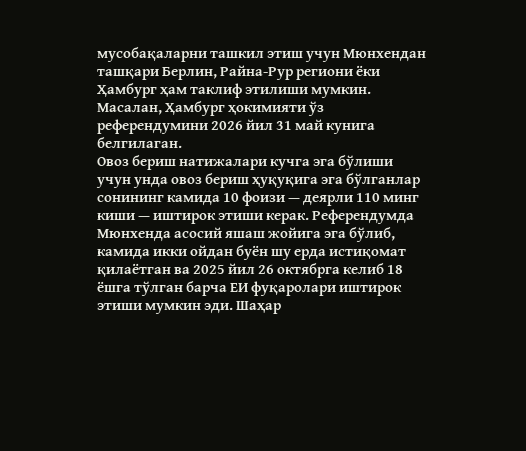мусобақаларни ташкил этиш учун Мюнхендан ташқари Берлин, Райна-Рур региони ёки Ҳамбург ҳам таклиф этилиши мумкин. Масалан, Ҳамбург ҳокимияти ўз референдумини 2026 йил 31 май кунига белгилаган.
Овоз бериш натижалари кучга эга бўлиши учун унда овоз бериш ҳуқуқига эга бўлганлар сонининг камида 10 фоизи — деярли 110 минг киши — иштирок этиши керак. Референдумда Мюнхенда асосий яшаш жойига эга бўлиб, камида икки ойдан буён шу ерда истиқомат қилаётган ва 2025 йил 26 октябрга келиб 18 ёшга тўлган барча ЕИ фуқаролари иштирок этиши мумкин эди. Шаҳар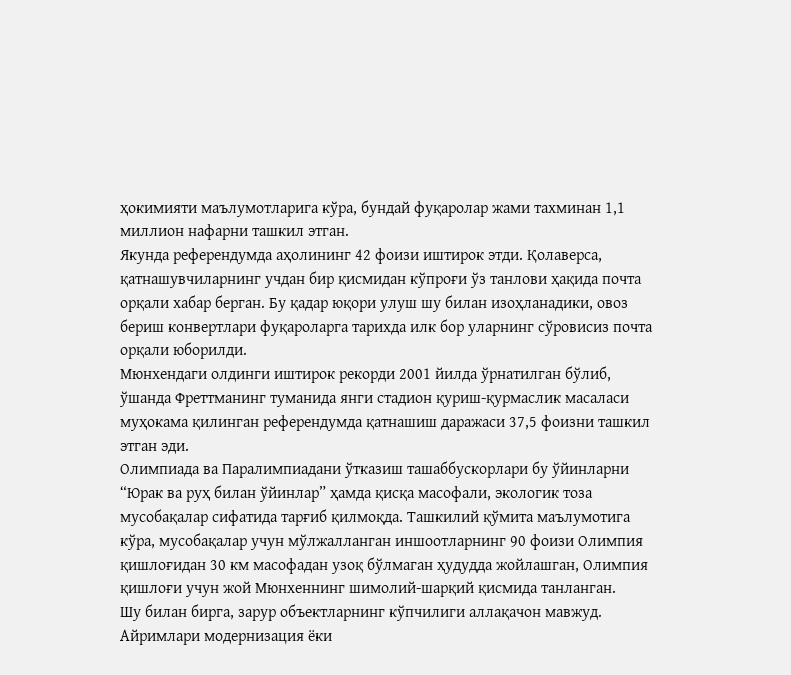ҳокимияти маълумотларига кўра, бундай фуқаролар жами тахминан 1,1 миллион нафарни ташкил этган.
Якунда референдумда аҳолининг 42 фоизи иштирок этди. Қолаверса, қатнашувчиларнинг учдан бир қисмидан кўпроғи ўз танлови ҳақида почта орқали хабар берган. Бу қадар юқори улуш шу билан изоҳланадики, овоз бериш конвертлари фуқароларга тарихда илк бор уларнинг сўровисиз почта орқали юборилди.
Мюнхендаги олдинги иштирок рекорди 2001 йилда ўрнатилган бўлиб, ўшанда Фреттманинг туманида янги стадион қуриш-қурмаслик масаласи муҳокама қилинган референдумда қатнашиш даражаси 37,5 фоизни ташкил этган эди.
Олимпиада ва Паралимпиадани ўтказиш ташаббускорлари бу ўйинларни “Юрак ва руҳ билан ўйинлар” ҳамда қисқа масофали, экологик тоза мусобақалар сифатида тарғиб қилмоқда. Ташкилий қўмита маълумотига кўра, мусобақалар учун мўлжалланган иншоотларнинг 90 фоизи Олимпия қишлоғидан 30 км масофадан узоқ бўлмаган ҳудудда жойлашган, Олимпия қишлоғи учун жой Мюнхеннинг шимолий-шарқий қисмида танланган.
Шу билан бирга, зарур объектларнинг кўпчилиги аллақачон мавжуд. Айримлари модернизация ёки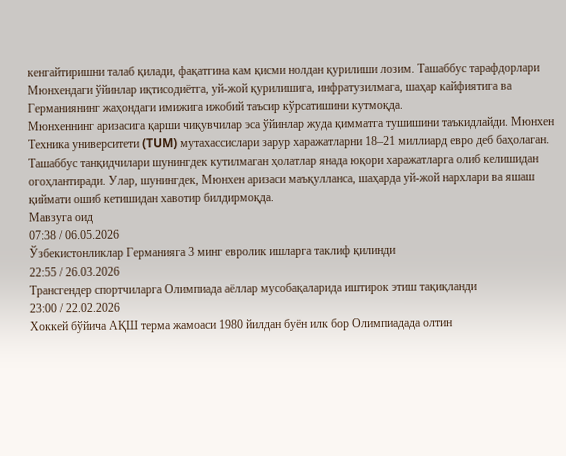кенгайтиришни талаб қилади, фақатгина кам қисми нолдан қурилиши лозим. Ташаббус тарафдорлари Мюнхендаги ўйинлар иқтисодиётга, уй-жой қурилишига, инфратузилмага, шаҳар кайфиятига ва Германиянинг жаҳондаги имижига ижобий таъсир кўрсатишини кутмоқда.
Мюнхеннинг аризасига қарши чиқувчилар эса ўйинлар жуда қимматга тушишини таъкидлайди. Мюнхен Техника университети (TUM) мутахассислари зарур харажатларни 18–21 миллиард евро деб баҳолаган. Ташаббус танқидчилари шунингдек кутилмаган ҳолатлар янада юқори харажатларга олиб келишидан огоҳлантиради. Улар, шунингдек, Мюнхен аризаси маъқулланса, шаҳарда уй-жой нархлари ва яшаш қиймати ошиб кетишидан хавотир билдирмоқда.
Мавзуга оид
07:38 / 06.05.2026
Ўзбекистонликлар Германияга 3 минг евролик ишларга таклиф қилинди
22:55 / 26.03.2026
Трансгендер спортчиларга Олимпиада аёллар мусобақаларида иштирок этиш тақиқланди
23:00 / 22.02.2026
Хоккей бўйича АҚШ терма жамоаси 1980 йилдан буён илк бор Олимпиадада олтин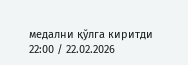медални қўлга киритди
22:00 / 22.02.2026